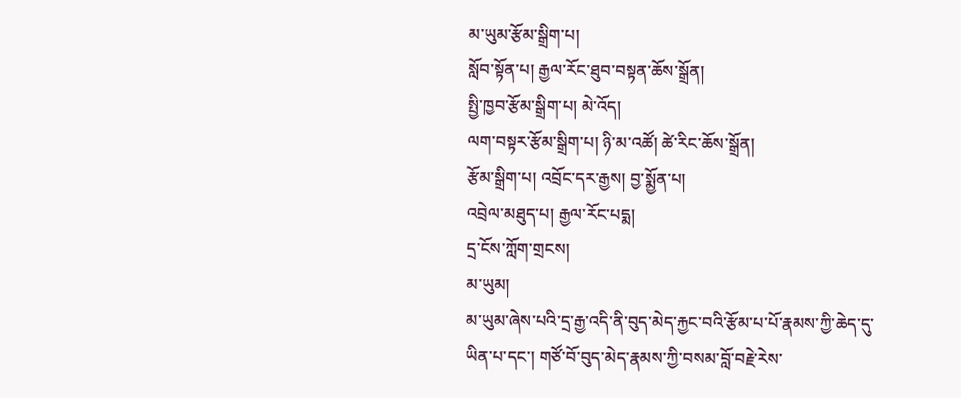མ་ཡུམ་རྩོམ་སྒྲིག་པ།
སློབ་སྟོན་པ། རྒྱལ་རོང་ཐུབ་བསྟན་ཆོས་སྒྲོན།
སྤྱི་ཁྱབ་རྩོམ་སྒྲིག་པ། མེ་འོད།
ལག་བསྟར་རྩོམ་སྒྲིག་པ། ཉི་མ་འཚོ། ཚེ་རིང་ཆོས་སྒྲོན།
རྩོམ་སྒྲིག་པ། འབྲོང་དར་རྒྱས། བྱ་སྨྱོན་པ།
འབྲེལ་མཐུད་པ། རྒྱལ་རོང་པདྨ།
དྲ་ངོས་ཀློག་གྲངས།
མ་ཡུམ།
མ་ཡུམ་ཞེས་པའི་དྲ་རྒྱ་འདི་ནི་བུད་མེད་རྐྱང་བའི་རྩོམ་པ་པོ་རྣམས་ཀྱི་ཆེད་དུ་ཡིན་པ་དང་། གཙོ་བོ་བུད་མེད་རྣམས་ཀྱི་བསམ་བློ་བརྗེ་རེས་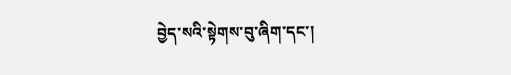བྱེད་སའི་སྟེགས་བུ་ཞིག་དང་།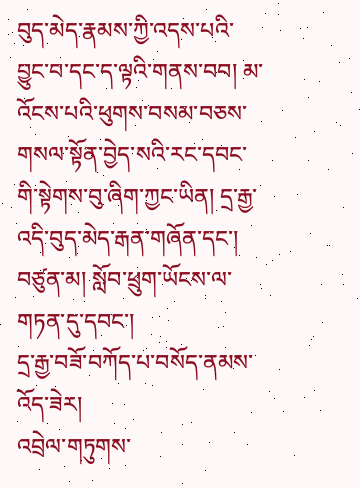བུད་མེད་རྣམས་ཀྱི་འདས་པའི་བྱུང་བ་དང་ད་ལྟའི་གནས་བབ། མ་འོངས་པའི་ཕུགས་བསམ་བཅས་གསལ་སྟོན་བྱེད་སའི་རང་དབང་གི་སྟེགས་བུ་ཞིག་ཀྱང་ཡིན། དྲ་རྒྱ་འདི་བུད་མེད་རྒན་གཞོན་དང་། བཙུན་མ། སློབ་ཕྲུག་ཡོངས་ལ་གཏན་དུ་དབང་།
དྲ་རྒྱ་བཟོ་བཀོད་པ་བསོད་ནམས་འོད་ཟེར།
འབྲེལ་གཏུགས་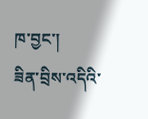ཁ་བྱང་།
ཟིན་བྲིས་འདིའི་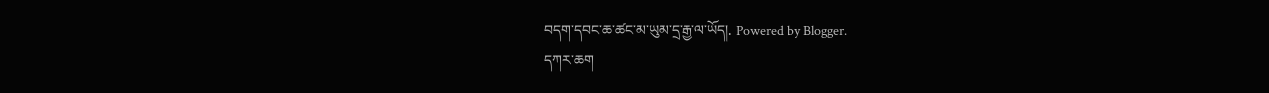བདག་དབང་ཆ་ཚང་མ་ཡུམ་དྲ་རྒྱ་ལ་ཡོད།. Powered by Blogger.
དཀར་ཆག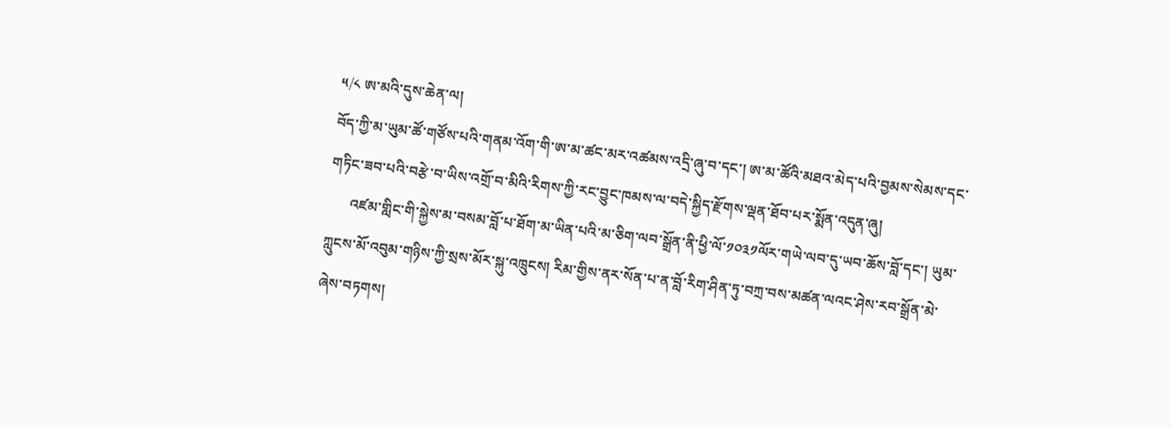༥/༨ ཨ་མའི་དུས་ཆེན་ལ།
བོད་ཀྱི་མ་ཡུམ་ཚོ་གཙོས་པའི་གནམ་འོག་གི་ཨ་མ་ཚང་མར་འཚམས་འདྲི་ཞུ་བ་དང་། ཨ་མ་ཚོའི་མཐའ་མེད་པའི་བྱམས་སེམས་དང་གཏིང་ཟབ་པའི་བརྩེ་བ་ཡིས་འགྲོ་བ་མིའི་རིགས་ཀྱི་རང་བྱུང་ཁམས་ལ་བདེ་སྐྱིད་རྫོགས་ལྡན་ཐོབ་པར་སྨོན་འདུན་ཞུ།
      འཛམ་གླིང་གི་སྐྱེས་མ་བསམ་བློ་པ་ཐོག་མ་ཡིན་པའི་མ་ཅིག་ལབ་སྒྲོན་ནི་ཕྱི་ལོ་༡༠༣༡ལོར་གཡེ་ལབ་དུ་ཡབ་ཆོས་བློ་དང་། ཡུམ་ཀླུངས་མོ་འབུམ་གཉིས་ཀྱི་སྲས་མོར་སྐུ་འཁྲུངས། རིམ་གྱིས་ནར་སོན་པ་ན་བློ་རིག་ཤིན་ཏུ་བཀྲ་བས་མཚན་ལའང་ཤེས་རབ་སྒྲོན་མེ་ཞེས་བཏགས།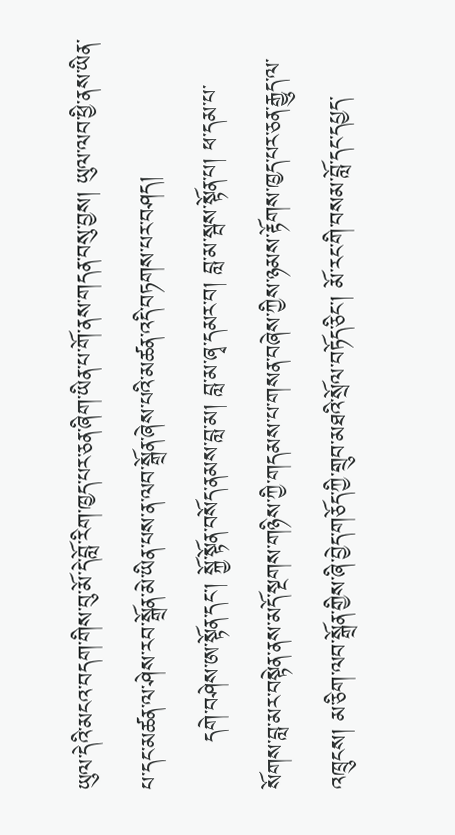ཡུལ་དེའི་མངའ་བདག་གིས་བུ་མོ་དེ་བློ་རིག་ཁྱད་པར་ཅན་ཞིག་ཡིན་པ་གོ་ནས་གདན་བསུ་བྱས། ཡུལ་ལབ་ཕྱི་ནས་ཡིན་པ་དང་མཚན་ལ་ཤེས་རབ་སྒྲོན་མེ་ཡིན་པས་ན་ལབ་སྒྲོན་ཞེས་པའི་མཚན་འདི་བཏགས་པར་བཤད།
      དགེ་བཤེས་ཨ་སྟོན་དང་། སྐྱོ་སྟོན་བསོད་ནམས་བླ་མ། བླ་མ་ཞྭ་དམར་བ། བླ་མ་སྦས་སྟོན་པ། ཕ་དམ་པ་སོགས་བླ་མར་བསྟེན་ནས་མདོ་སྔགས་གཉིས་ཀྱི་གདམས་པ་གསན་བཞེས་ཀྱིས་ཉམས་རྟོགས་ཁྱད་པར་ཅན་རྒྱུད་ལ་འཁྲུངས། མ་ཅིག་ལབ་སྒྲོན་གྱིས་ཞི་བྱེད་གཅོད་ཀྱི་གྲུབ་མཐའི་སྲོལ་བཏོད་ཅིང་། མོ་རང་གི་བསམ་བློ་དང་དཔྱད་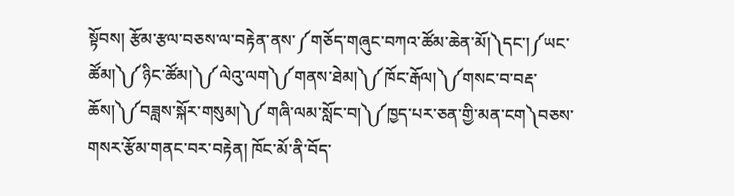སྟོབས། རྩོམ་རྩལ་བཅས་ལ་བརྟེན་ནས་༼གཅོད་གཞུང་བཀའ་ཚོམ་ཆེན་མོ།༽དང་།༼ཡང་ཚོམ།༽༼ཉིང་ཚོམ།༽༼ལེའུ་ལག༽༼གནས་ཐེམ།༽༼ཁོང་རྒོལ།༽༼གསང་བ་བརྡ་ཆོས།༽༼བཟླས་སྐོར་གསུམ།༽༼གཞི་ལམ་སློང་བ།༽༼ཁྱད་པར་ཅན་གྱི་མན་ངག༽བཅས་གསར་རྩོམ་གནང་བར་བརྟེན། ཁོང་མོ་ནི་བོད་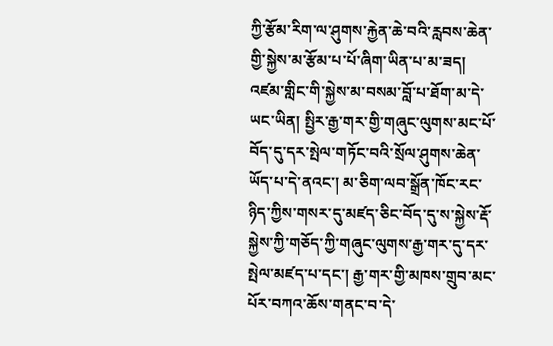ཀྱི་རྩོམ་རིག་ལ་ཤུགས་རྐྱེན་ཆེ་བའི་རླབས་ཆེན་གྱི་སྐྱེས་མ་རྩོམ་པ་པོ་ཞིག་ཡིན་པ་མ་ཟད། འཛམ་གླིང་གི་སྐྱེས་མ་བསམ་བློ་པ་ཐོག་མ་དེ་ཡང་ཡིན། སྤྱིར་རྒྱ་གར་གྱི་གཞུང་ལུགས་མང་པོ་བོད་དུ་དར་སྤེལ་གཏོང་བའི་སྲོལ་ཤུགས་ཆེན་ཡོད་པ་དེ་ནའང་། མ་ཅིག་ལབ་སྒྲོན་ཁོང་རང་ཉིད་ཀྱིས་གསར་དུ་མཛད་ཅིང་བོད་དུ་ས་སྐྱེས་རྡོ་སྐྱེས་ཀྱི་གཅོད་ཀྱི་གཞུང་ལུགས་རྒྱ་གར་དུ་དར་སྤེལ་མཛད་པ་དང་། རྒྱ་གར་གྱི་མཁས་གྲུབ་མང་པོར་བཀའ་ཆོས་གནང་བ་དེ་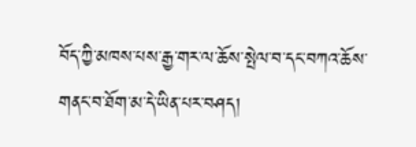བོད་ཀྱི་མཁས་པས་རྒྱ་གར་ལ་ཆོས་སྤེལ་བ་དང་བཀའ་ཆོས་གནང་བ་ཐོག་མ་དེ་ཡིན་པར་བཤད།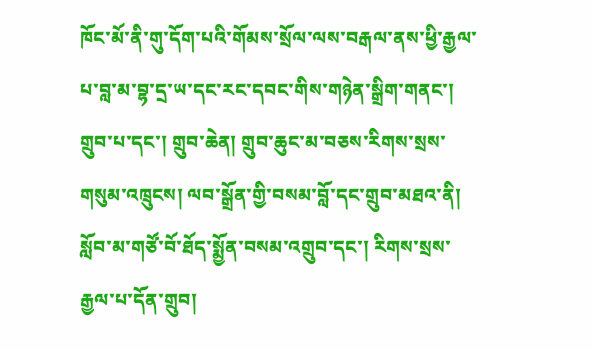ཁོང་མོ་ནི་གུ་དོག་པའི་གོམས་སྲོལ་ལས་བརྒལ་ནས་ཕྱི་རྒྱལ་པ་བླ་མ་བྷ་དྲ་ཡ་དང་རང་དབང་གིས་གཉེན་སྒྲིག་གནང་། གྲུབ་པ་དང་། གྲུབ་ཆེན། གྲུབ་ཆུང་མ་བཅས་རིགས་སྲས་གསུམ་འཁྲུངས། ལབ་སྒྲོན་གྱི་བསམ་བློ་དང་གྲུབ་མཐའ་ནི། སློབ་མ་གཙོ་བོ་ཐོད་སྨྱོན་བསམ་འགྲུབ་དང་། རིགས་སྲས་རྒྱལ་པ་དོན་གྲུབ།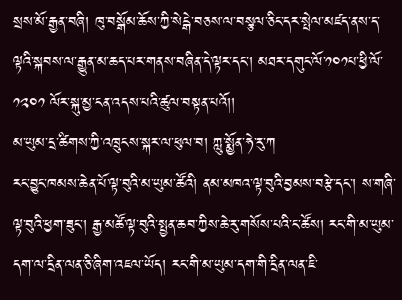སྲས་མོ་རྒྱན་བཞི། ཁུ་བསྒོམ་ཆོས་ཀྱི་སེངྒེ་བཅས་ལ་བསྩལ་ཅིང་དར་སྤེལ་མཛད་ནས་ད་ལྟའི་སྐབས་ལ་རྒྱུན་མ་ཆད་པར་གནས་བཞིན་དེ་ལྟར་དང་། མཐར་དགུང་ལོ་༡༠༡པ་ཕྱི་ལོ་༡༢༠༡ ལོར་སྐུ་མྱ་ངན་འདས་པའི་ཚུལ་བསྟན་པའོ།།
མ་ཡུམ་དྲ་ཚིགས་ཀྱི་འཁྲུངས་སྐར་ལ་ཕུལ་བ། ཀླུ་སྨྱོན་ཧེ་རུ་ཀ
རང་བྱུང་ཁམས་ཆེན་པོ་ལྟ་བུའི་མ་ཡུམ་ཚོའི། ནམ་མཁའ་ལྟ་བུའི་བྱམས་བརྩེ་དང་། ས་གཞི་ལྟ་བུའི་ཕྱག་ཟུང་། རྒྱ་མཚོ་ལྟ་བུའི་སྤྱན་ཆབ་ཀྱིས་ཆེ་རུ་གསོས་པའི་ང་ཚོས། རང་གི་མ་ཡུམ་དག་ལ་དྲིན་ལན་ཅི་ཞིག་འཇལ་ཡོད། རང་གི་མ་ཡུམ་དག་གི་དྲིན་ལན་ཇི་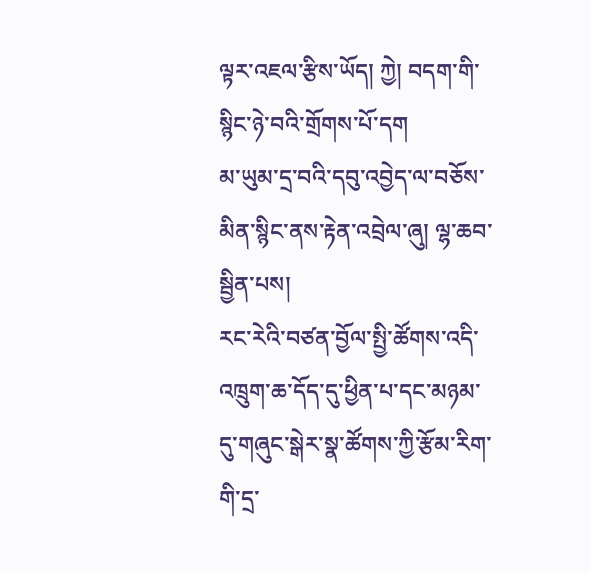ལྟར་འཇལ་རྩིས་ཡོད། ཀྱེ། བདག་གི་སྙིང་ཉེ་བའི་གྲོགས་པོ་དག
མ་ཡུམ་དྲ་བའི་དབུ་འབྱེད་ལ་བཅོས་མིན་སྙིང་ནས་རྟེན་འབྲེལ་ཞུ། ལྷ་ཆབ་སྦྱིན་པས།
རང་རེའི་བཙན་བྱོལ་སྤྱི་ཚོགས་འདི་འཁྲུག་ཆ་དོད་དུ་ཕྱིན་པ་དང་མཉམ་དུ་གཞུང་སྒེར་སྣ་ཚོགས་ཀྱི་རྩོམ་རིག་གི་དྲ་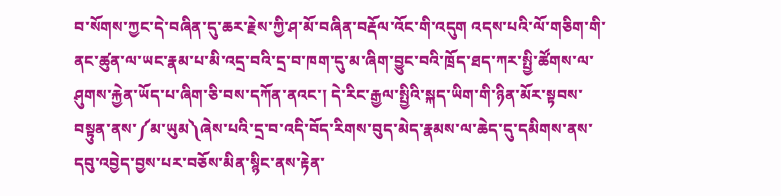བ་སོགས་ཀྱང་དེ་བཞིན་དུ་ཆར་རྗེས་ཀྱི་ཤ་མོ་བཞིན་བརྡོལ་འོང་གི་འདུག འདས་པའི་ལོ་གཅིག་གི་ནང་ཚུན་ལ་ཡང་རྣམ་པ་མི་འདྲ་བའི་དྲ་བ་ཁག་དུ་མ་ཞིག་བྱུང་བའི་ཁྲོད་ཐད་ཀར་སྤྱི་ཚོགས་ལ་ཤུགས་རྐྱེན་ཡོད་པ་ཞིག་ཅི་བས་དཀོན་ནའང་། དེ་རིང་རྒྱལ་སྤྱིའི་སྐད་ཡིག་གི་ཉིན་མོར་སྟབས་བསྟུན་ནས་༼མ་ཡུམ༽ཞེས་པའི་དྲ་བ་འདི་བོད་རིགས་བུད་མེད་རྣམས་ལ་ཆེད་དུ་དམིགས་ནས་དབུ་འབྱེད་བྱས་པར་བཅོས་མིན་སྙིང་ནས་རྟེན་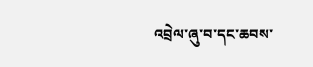འབྲེལ་ཞུ་བ་དང་ཆབས་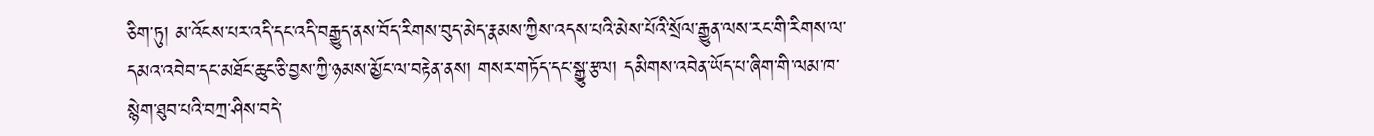ཅིག་ཏུ། མ་འོངས་པར་འདི་དང་འདི་བརྒྱུད་ནས་བོད་རིགས་བུད་མེད་རྣམས་ཀྱིས་འདས་པའི་མེས་པོའི་སྲོལ་རྒྱུན་ལས་རང་གི་རིགས་ལ་དམའ་འབེབ་དང་མཐོང་ཆུང་ཅི་བྱས་ཀྱི་ཉམས་མྱོང་ལ་བརྟེན་ནས། གསར་གཏོད་དང་སྒྱུ་རྩལ། དམིགས་འབེན་ཡོད་པ་ཞིག་གི་ལམ་ཁ་སྙེག་ཐུབ་པའི་བཀྲ་ཤིས་བདེ་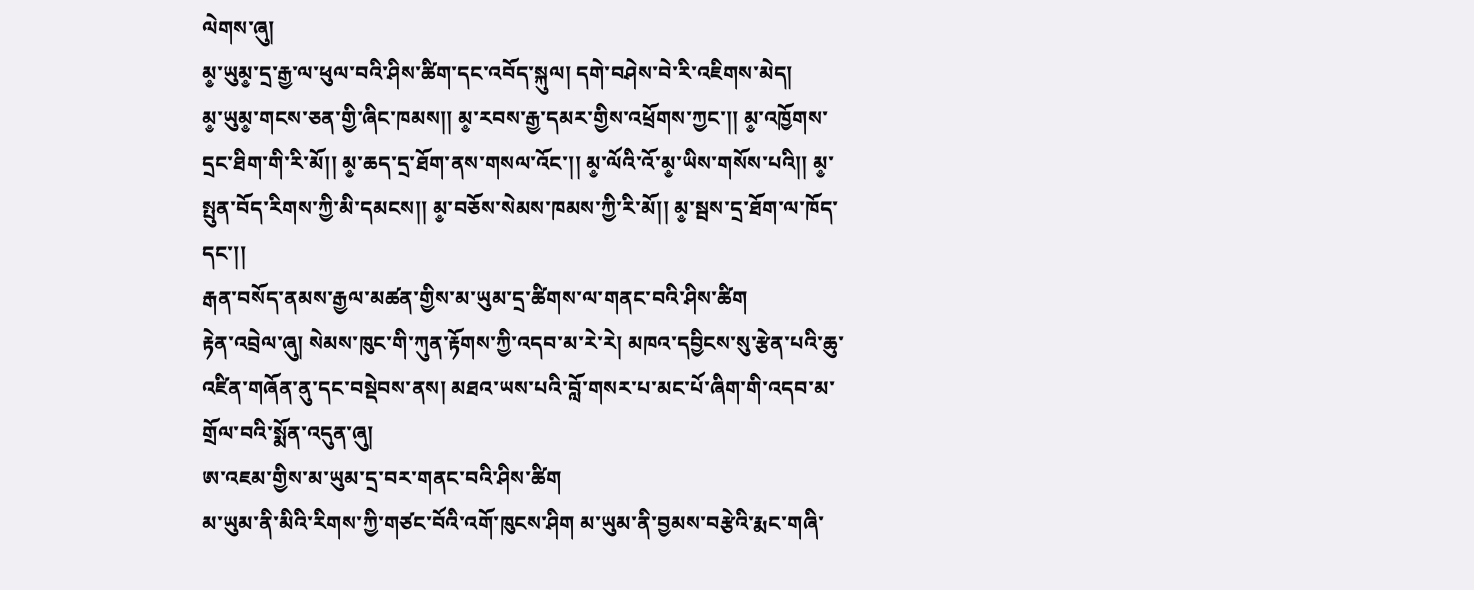ལེགས་ཞུ།
མ༵་ཡུམ༵་དྲ་རྒྱ་ལ་ཕུལ་བའི་ཤིས་ཚིག་དང་འབོད་སྐུལ། དགེ་བཤེས་བེ་རི་འཇིགས་མེད།
མ༵་ཡུམ༵་གངས་ཅན་གྱི་ཞིང་ཁམས།། མ༵་རབས་རྒྱ་དམར་གྱིས་འཕྲོགས་ཀྱང་།། མ༵་འཁྱོགས་དྲང་ཐིག་གི་རི་མོ།། མ༵་ཆད་དྲ་ཐོག་ནས་གསལ་འོང་།། མ༵་ལོའི་འོ་མ༵་ཡིས་གསོས་པའི།། མ༵་སྤུན་བོད་རིགས་ཀྱི་མི་དམངས།། མ༵་བཅོས་སེམས་ཁམས་ཀྱི་རི་མོ།། མ༵་སྦས་དྲ་ཐོག་ལ་ཁོད་དང་།།
རྒན་བསོད་ནམས་རྒྱལ་མཚན་གྱིས་མ་ཡུམ་དྲ་ཚིགས་ལ་གནང་བའི་ཤིས་ཚིག
རྟེན་འབྲེལ་ཞུ། སེམས་ཁུང་གི་ཀུན་རྟོགས་ཀྱི་འདབ་མ་རེ་རེ། མཁའ་དབྱིངས་སུ་རྩེན་པའི་ཆུ་འཛིན་གཞོན་ནུ་དང་བསྡེབས་ནས། མཐའ་ཡས་པའི་བློ་གསར་པ་མང་པོ་ཞིག་གི་འདབ་མ་གྲོལ་བའི་སྨོན་འདུན་ཞུ།
ཨ་འཇམ་གྱིས་མ་ཡུམ་དྲ་བར་གནང་བའི་ཤིས་ཚིག
མ་ཡུམ་ནི་མིའི་རིགས་ཀྱི་གཙང་བོའི་འགོ་ཁུངས་ཤིག མ་ཡུམ་ནི་བྱམས་བརྩེའི་རྨང་གཞི་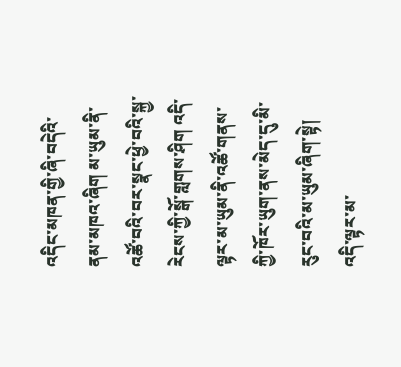འདིང་མཁན་གྱི་ཞི་བདེའི་ནམ་མཁའ་ཞིག མ་ཡུམ་ནི་འཚོ་བའི་བར་སྣང་ཕྱེ་བའི་སྐྱ་རེངས་ཀྱི་སྒོ་གླགས་ཤིག འདི་ལྟར་མ་ཡུམ་ནི་འཚོ་གནས་ཀྱི་ཁོར་ཡུག་ནས་མེད་དུ་མི་རུང་བའི་མ་ཡུམ་ཞིག་སྟེ། འདི་ལྟར་མ་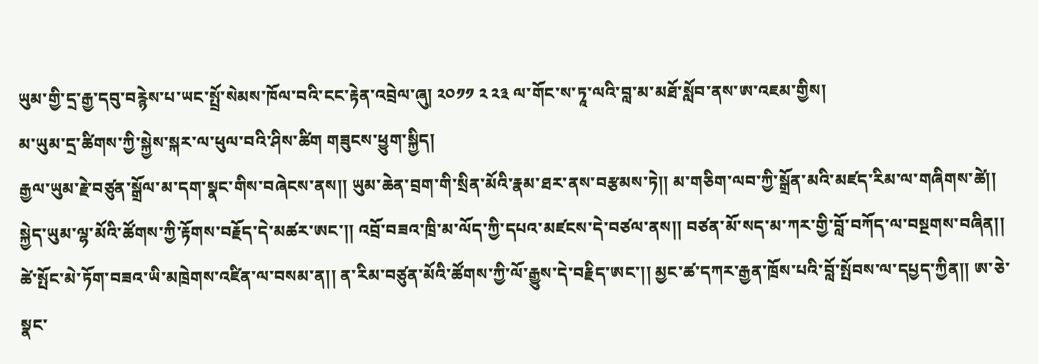ཡུམ་གྱི་དྲ་རྒྱ་དབུ་བརྙེས་པ་ཡང་སྤྲོ་སེམས་ཁོལ་བའི་ངང་རྟེན་འབྲེལ་ཞུ། ༢༠༡༡ ༢ ༢༣ ལ་གོང་ས་ཏཱ་ལའི་བླ་མ་མཐོ་སློབ་ནས་ཨ་འཇམ་གྱིས།
མ་ཡུམ་དྲ་ཚིགས་ཀྱི་སྐྱེས་སྐར་ལ་ཕུལ་བའི་ཤིས་ཚིག གཟུངས་ཕྱུག་སྐྱིད།
རྒྱལ་ཡུམ་རྗེ་བཙུན་སྒྲོལ་མ་དག་སྣང་གིས་བཞེངས་ནས།། ཡུམ་ཆེན་བྲག་གི་སྲིན་མོའི་རྣམ་ཐར་ནས་བརྩམས་ཏེ།། མ་གཅིག་ལབ་ཀྱི་སྒྲོན་མའི་མཛད་རིམ་ལ་གཞིགས་ཚེ།། སྐྱེད་ཡུམ་ལྷ་མོའི་ཚོགས་ཀྱི་རྟོགས་བརྗོད་དེ་མཚར་ཨང་།། འབྲོ་བཟའ་ཁྲི་མ་ལོད་ཀྱི་དཔའ་མཛངས་དེ་བཙལ་ནས།། བཙན་མོ་སད་མ་ཀར་གྱི་བློ་བཀོད་ལ་བསྔགས་བཞིན།། ཚེ་སྤོང་མེ་ཏོག་བཟའ་ཡི་མཁྲེགས་འཛིན་ལ་བསམ་ན།། ན་རིམ་བཙུན་མོའི་ཚོགས་ཀྱི་ལོ་རྒྱུས་དེ་བརྗིད་ཨང་།། མྱང་ཚ་དཀར་རྒྱན་ཁྲོས་པའི་བློ་སྤོབས་ལ་དཔྱད་ཀྱིན།། ཨ་ཅེ་སྣང་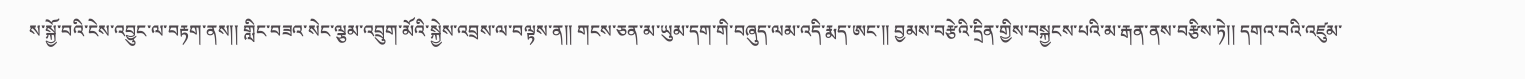ས་སྐྱོ་བའི་ངེས་འབྱུང་ལ་བརྟག་ནས།། གླིང་བཟའ་སེང་ལྕམ་འབྲུག་མོའི་སྐྱེས་འབྲས་ལ་བལྟས་ན།། གངས་ཅན་མ་ཡུམ་དག་གི་བཞུད་ལམ་འདི་རྨད་ཨང་།། བྱམས་བརྩེའི་དྲིན་གྱིས་བསྐྱངས་པའི་མ་རྒན་ནས་བརྩིས་ཏེ།། དགའ་བའི་འཛུམ་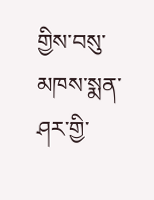གྱིས་བསུ་མཁས་སྨན་ཤར་གྱི་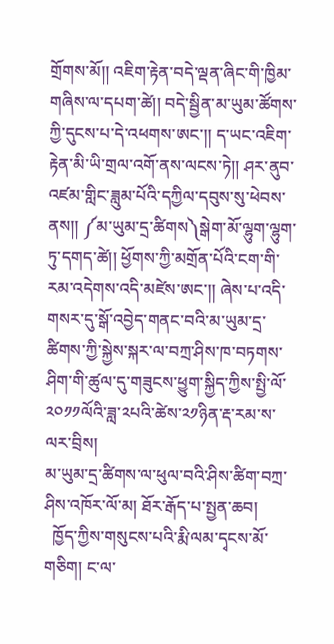གྲོགས་མོ།། འཇིག་རྟེན་བདེ་ལྡན་ཞིང་གི་ཁྱིམ་གཞིས་ལ་དཔག་ཚེ།། བདེ་སྦྱིན་མ་ཡུམ་ཚོགས་ཀྱི་དུངས་པ་དེ་འཕགས་ཨང་།། ད་ཡང་འཇིག་རྟེན་མི་ཡི་གྲལ་འགོ་ནས་ལངས་ཏེ།། ཤར་ནུབ་འཛམ་གླིང་ཟླུམ་པོའི་དཀྱིལ་དབུས་སུ་ཕེབས་ནས།། ༼མ་ཡུམ་དྲ་ཚིགས༽སྒེག་མོ་ལྷུག་ལྷུག་ཏུ་དགད་ཚེ།། ཕྱོགས་ཀྱི་མགྲོན་པོའི་ངག་གི་རམ་འདེགས་འདི་མཛེས་ཨང་།། ཞེས་པ་འདི་གསར་དུ་སྒོ་འབྱེད་གནང་བའི་མ་ཡུམ་དྲ་ཚིགས་ཀྱི་སྐྱེས་སྐར་ལ་བཀྲ་ཤིས་ཁ་བཏགས་ཤིག་གི་ཚུལ་དུ་གཟུངས་ཕྱུག་སྐྱིད་ཀྱིས་སྤྱི་ལོ་༢༠༡༡ལོའི་ཟླ་༢པའི་ཚེས་༢༡ཉིན་རྡ་རམ་ས་ལར་བྲིས།
མ་ཡུམ་དྲ་ཚིགས་ལ་ཕུལ་བའི་ཤིས་ཚིག་བཀྲ་ཤིས་འཁོར་ལོ་མ། ཐོར་རྒོད་པ་སྤྱན་ཆབ།
  ཁྱོད་ཀྱིས་གསུངས་པའི་རྨི་ལམ་དྭངས་མོ་གཅིག། ང་ལ་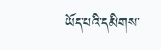ཡོད་པའི་དམིགས་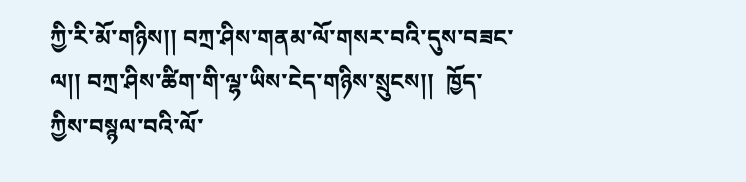ཀྱི་རི་མོ་གཉིས།། བཀྲ་ཤིས་གནམ་ལོ་གསར་བའི་དུས་བཟང་ལ།། བཀྲ་ཤིས་ཚིག་གི་ལྷ་ཡིས་ངེད་གཉིས་སྲུངས།།  ཁྱོད་ཀྱིས་བསྙལ་བའི་ལོ་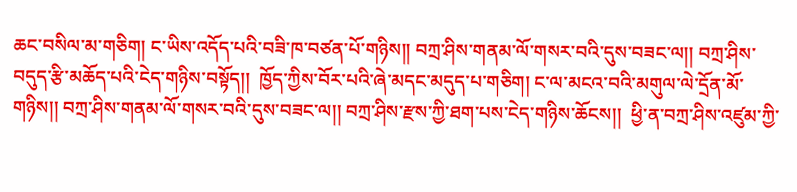ཆང་བསིལ་མ་གཅིག། ང་ཡིས་འདོད་པའི་བཟི་ཁ་བཙན་པོ་གཉིས།། བཀྲ་ཤིས་གནམ་ལོ་གསར་བའི་དུས་བཟང་ལ།། བཀྲ་ཤིས་བདུད་རྩི་མཆོད་པའི་ངེད་གཉིས་བསྟོད།།  ཁྱོད་ཀྱིས་བོར་པའི་ཞེ་མདང་མདུད་པ་གཅིག། ང་ལ་མངའ་བའི་མགུལ་ལེ་དྲོན་མོ་གཉིས།། བཀྲ་ཤིས་གནམ་ལོ་གསར་བའི་དུས་བཟང་ལ།། བཀྲ་ཤིས་རྫས་ཀྱི་ཐག་པས་ངེད་གཉིས་ཆོངས།།  ཕྱི་ན་བཀྲ་ཤིས་འཛུམ་ཀྱི་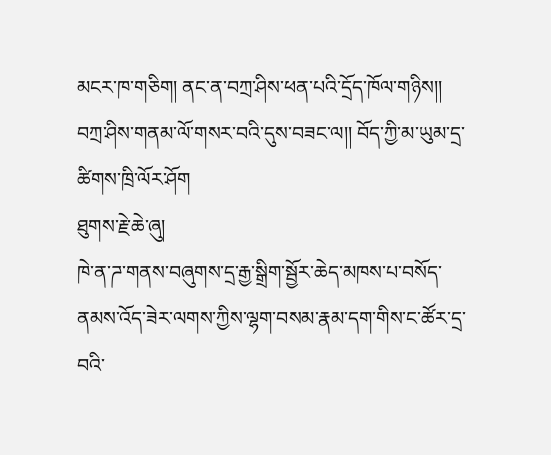མངར་ཁ་གཅིག། ནང་ན་བཀྲ་ཤིས་ཕན་པའི་དྲོད་ཁོལ་གཉིས།། བཀྲ་ཤིས་གནམ་ལོ་གསར་བའི་དུས་བཟང་ལ།། བོད་ཀྱི་མ་ཡུམ་དྲ་ཚིགས་ཁྲི་ལོར་ཤོག
ཐུགས་རྗེ་ཆེ་ཞུ།
ཁེ་ན་ཌ་གནས་བཞུགས་དྲ་རྒྱ་སྒྲིག་སྦྱོར་ཆེད་མཁས་པ་བསོད་ནམས་འོད་ཟེར་ལགས་ཀྱིས་ལྷག་བསམ་རྣམ་དག་གིས་ང་ཚོར་དྲ་བའི་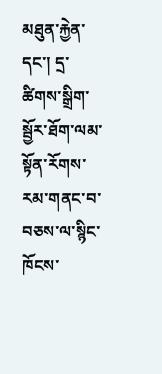མཐུན་རྐྱེན་དང་། དྲ་ཚིགས་སྒྲིག་སྦྱོར་ཐོག་ལམ་སྟོན་རོགས་རམ་གནང་བ་བཅས་ལ་སྙིང་ཁོངས་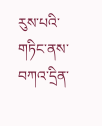རུས་པའི་གཏིང་ནས་བཀའ་དྲིན་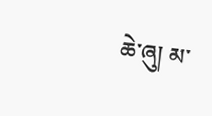ཆེ་ཞུ། མ་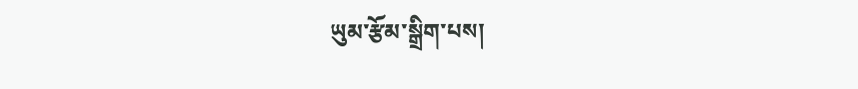ཡུམ་རྩོམ་སྒྲིག་པས།